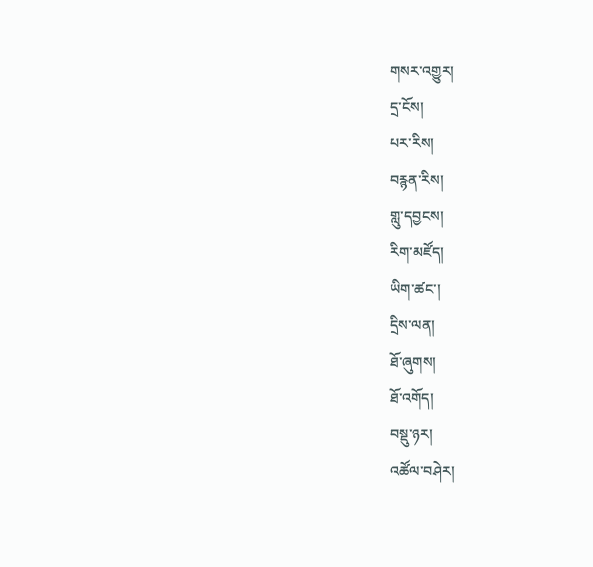གསར་འགྱུར།
དྲ་ངོས།
པར་རིས།
བརྙན་རིས།
གླུ་དབྱངས།
རིག་མཛོད།
ཡིག་ཚང་།
དྲིས་ལན།
ཐོ་ཞུགས།
ཐོ་འགོད།
བསྡུ་ཉར།
འཚོལ་བཤེར།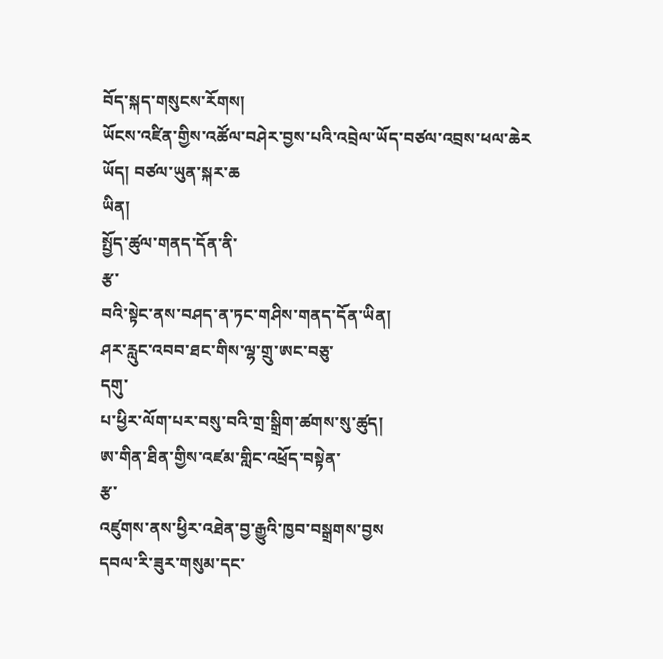བོད་སྐད་གསུངས་རོགས།
ཡོངས་འཛིན་གྱིས་འཚོལ་བཤེར་བྱས་པའི་འབྲེལ་ཡོད་བཙལ་འབྲས་ཕལ་ཆེར
ཡོད། བཙལ་ཡུན་སྐར་ཆ
ཡིན།
སྤྱོད་ཚུལ་གནད་དོན་ནི་
རྩ་
བའི་སྟེང་ནས་བཤད་ན་ཏང་གཤིས་གནད་དོན་ཡིན།
ཤར་རླུང་འབབ་ཐང་གིས་ལྷ་གྲུ་ཨང་བཅུ་
དགུ་
པ་ཕྱིར་ལོག་པར་བསུ་བའི་གྲ་སྒྲིག་ཚགས་སུ་ཚུད།
ཨ་གིན་ཐིན་གྱིས་འཛམ་གླིང་འཕྲོད་བསྟེན་
རྩ་
འཛུགས་ནས་ཕྱིར་འཐེན་བྱ་རྒྱུའི་ཁྱབ་བསྒྲགས་བྱས
དབལ་རི་ཟུར་གསུམ་དང་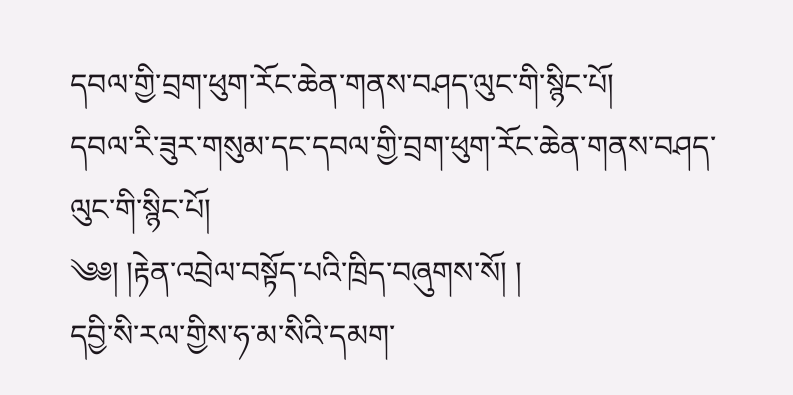དབལ་གྱི་བྲག་ཕུག་རོང་ཆེན་གནས་བཤད་ལུང་གི་སྙིང་པོ།
དབལ་རི་ཟུར་གསུམ་དང་དབལ་གྱི་བྲག་ཕུག་རོང་ཆེན་གནས་བཤད་ལུང་གི་སྙིང་པོ།
༄༅། །རྟེན་འབྲེལ་བསྟོད་པའི་ཁྲིད་བཞུགས་སོ། །
དབྱི་སི་རལ་གྱིས་ཧ་མ་སིའི་དམག་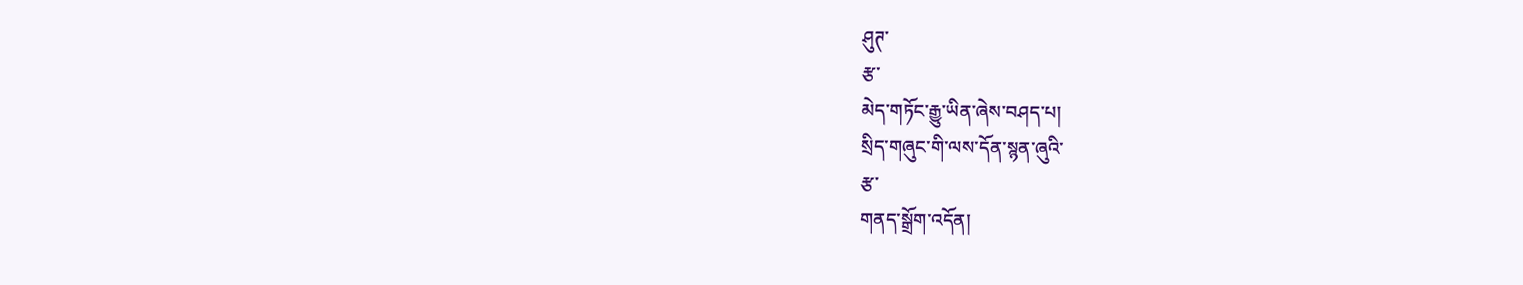ཤུཊ་
རྩ་
མེད་གཏོང་རྒྱུ་ཡིན་ཞེས་བཤད་པ།
སྲིད་གཞུང་གི་ལས་དོན་སྙན་ཞུའི་
རྩ་
གནད་སྒྲོག་འདོན།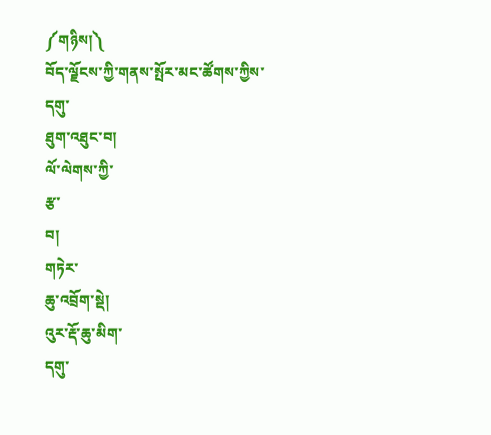༼གཉིས།༽
བོད་ལྗོངས་ཀྱི་གནས་སྤོར་མང་ཚོགས་ཀྱིས་
དགུ་
ཐུག་འཐུང་བ།
ལོ་ལེགས་ཀྱི་
རྩ་
བ།
གཏེར་
ཆུ་འབྲོག་སྡེ།
འུར་རྡོ་ཆུ་མིག་
དགུ་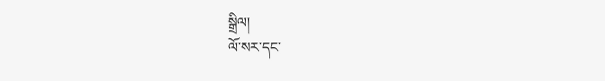སྒྲིལ།
ལོ་སར་དང་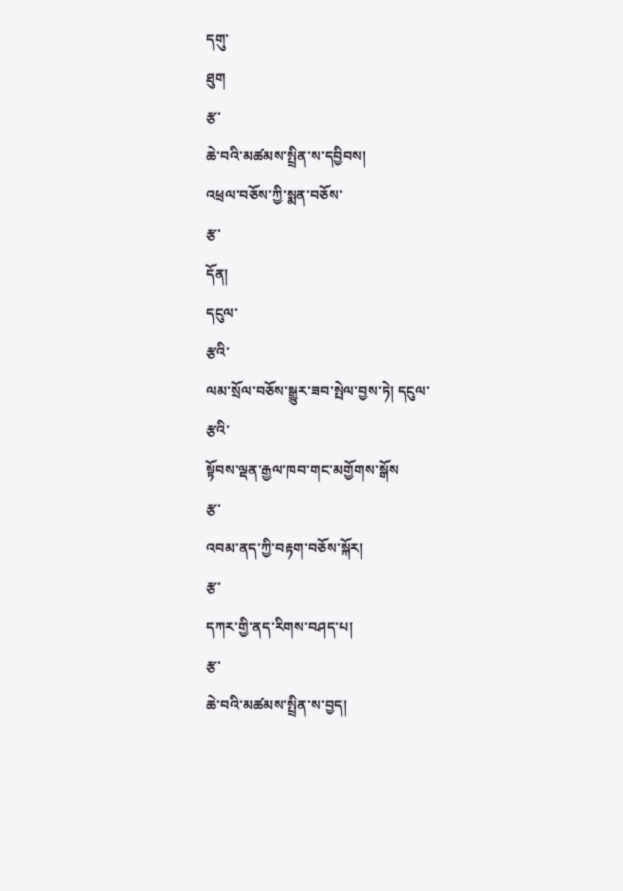དགུ་
ཐུག
རྩ་
ཆེ་བའི་མཚམས་སྤྲིན་ས་དབྱིབས།
འཕྲལ་བཅོས་ཀྱི་སྨན་བཅོས་
རྩ་
དོན།
དངུལ་
རྩའི་
ལམ་སྲོལ་བཅོས་སྒྱུར་ཟབ་སྤེལ་བྱས་ཏེ། དངུལ་
རྩའི་
སྟོབས་ལྡན་རྒྱལ་ཁབ་གང་མགྱོགས་སྒོས
རྩ་
འབམ་ནད་ཀྱི་བརྟག་བཅོས་སྐོར།
རྩ་
དཀར་གྱི་ནད་རིགས་བཤད་པ།
རྩ་
ཆེ་བའི་མཚམས་སྤྲིན་ས་བྱད།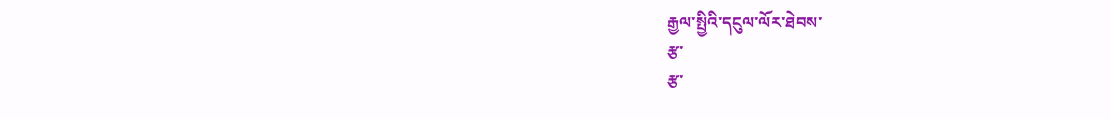རྒྱལ་སྤྱིའི་དངུལ་ལོར་ཐེབས་
རྩ་
རྩ་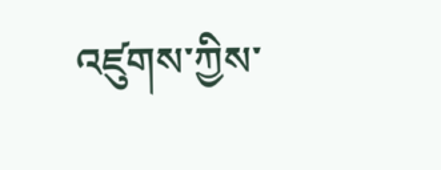འཛུགས་ཀྱིས་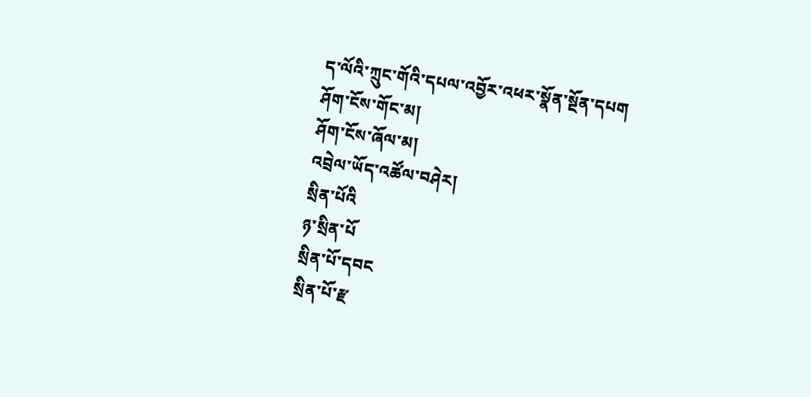ད་ལོའི་ཀྲུང་གོའི་དཔལ་འབྱོར་འཕར་སྣོན་སྔོན་དཔག
ཤོག་ངོས་གོང་མ།
ཤོག་ངོས་ཞོལ་མ།
འབྲེལ་ཡོད་འཚོལ་བཤེར།
སྲིན་པོའི
ཉ་སྲིན་པོ
སྲིན་པོ་དབང
སྲིན་པོ་རྫ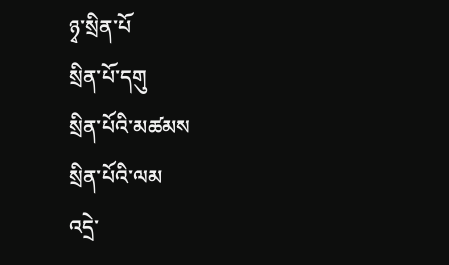ཉྭ་སྲིན་པོ
སྲིན་པོ་དགུ
སྲིན་པོའི་མཚམས
སྲིན་པོའི་ལམ
འདྲེ་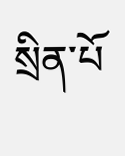སྲིན་པོ